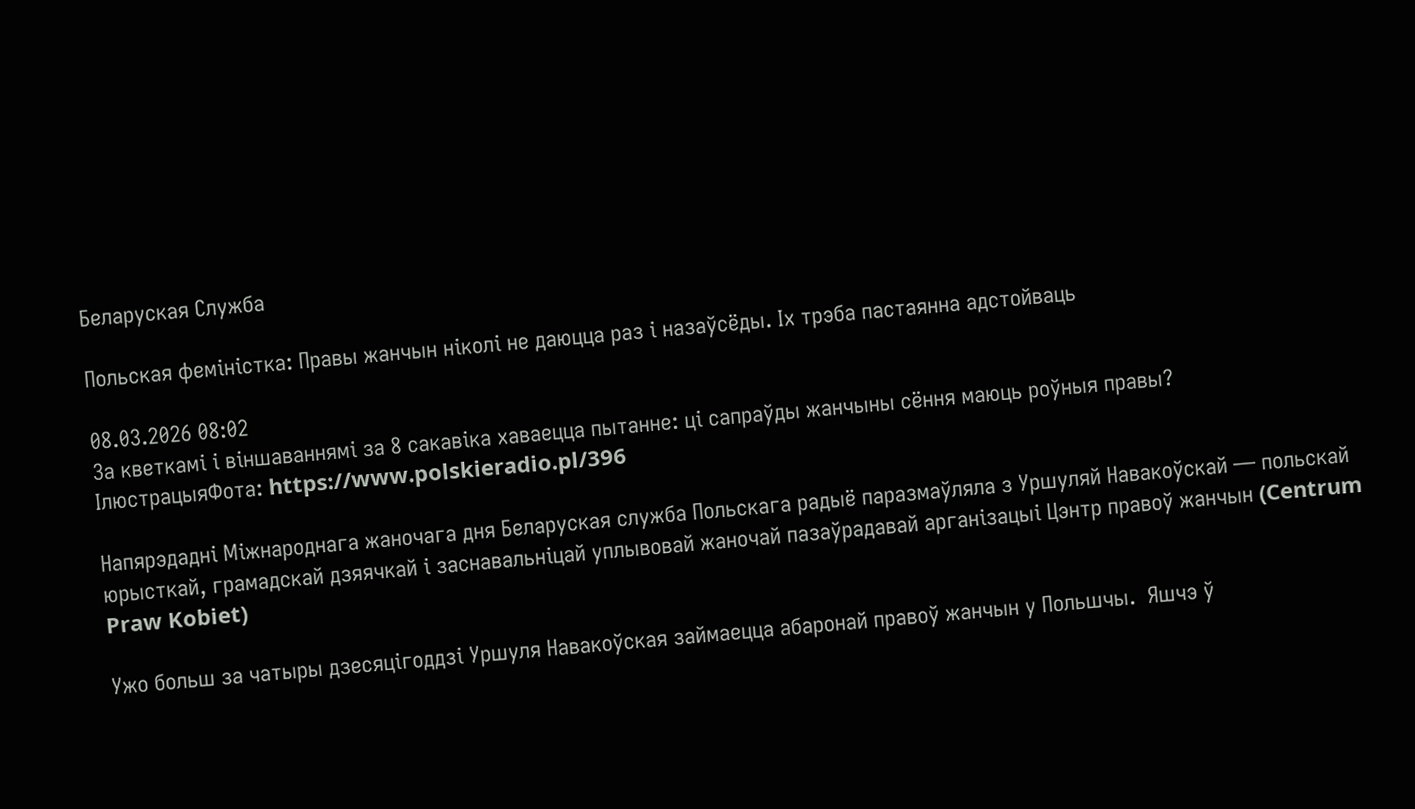Беларуская Служба

Польская феміністка: Правы жанчын ніколі не даюцца раз і назаўсёды. Іх трэба пастаянна адстойваць

08.03.2026 08:02
За кветкамі і віншаваннямі за 8 сакавіка хаваецца пытанне: ці сапраўды жанчыны сёння маюць роўныя правы?
ІлюстрацыяФота: https://www.polskieradio.pl/396

Напярэдадні Міжнароднага жаночага дня Беларуская служба Польскага радыё паразмаўляла з Уршуляй Навакоўскай — польскай юрысткай, грамадскай дзяячкай і заснавальніцай уплывовай жаночай пазаўрадавай арганізацыі Цэнтр правоў жанчын (Centrum Praw Kobiet)

Ужо больш за чатыры дзесяцігоддзі Уршуля Навакоўская займаецца абаронай правоў жанчын у Польшчы.  Яшчэ ў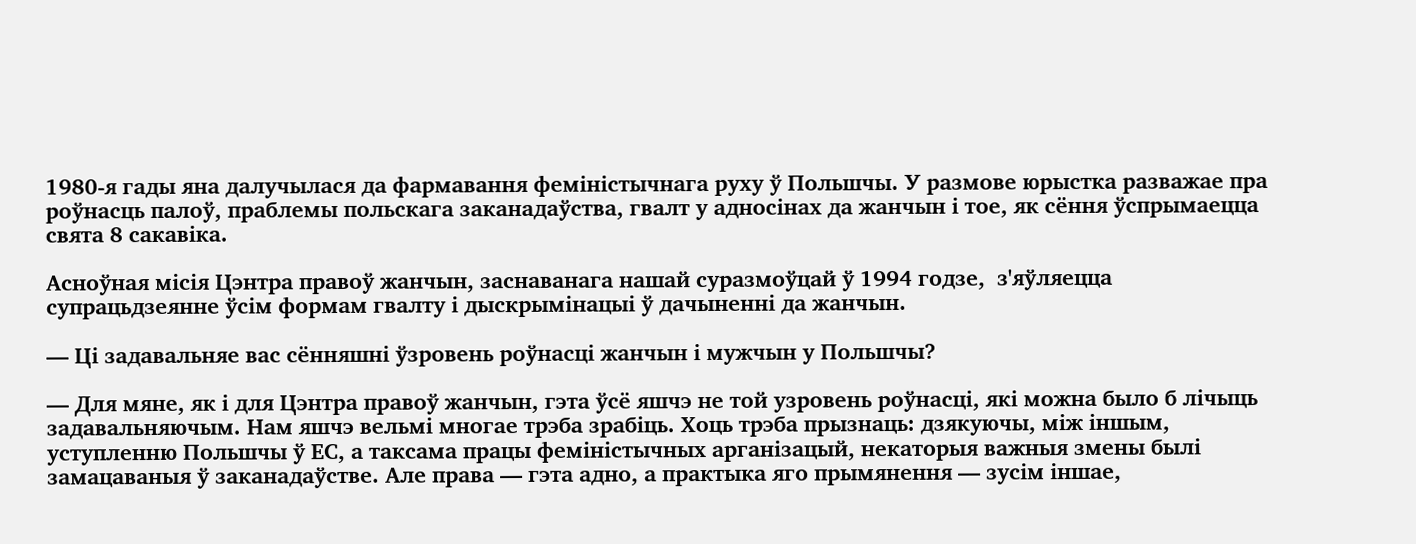1980-я гады яна далучылася да фармавання феміністычнага руху ў Польшчы. У размове юрыстка разважае пра роўнасць палоў, праблемы польскага заканадаўства, гвалт у адносінах да жанчын і тое, як сёння ўспрымаецца свята 8 сакавіка.

Асноўная місія Цэнтра правоў жанчын, заснаванага нашай суразмоўцай ў 1994 годзе,  з'яўляецца супрацьдзеянне ўсім формам гвалту і дыскрымінацыі ў дачыненні да жанчын.

— Ці задавальняе вас сённяшні ўзровень роўнасці жанчын і мужчын у Польшчы?

— Для мяне, як і для Цэнтра правоў жанчын, гэта ўсё яшчэ не той узровень роўнасці, які можна было б лічыць задавальняючым. Нам яшчэ вельмі многае трэба зрабіць. Хоць трэба прызнаць: дзякуючы, між іншым, уступленню Польшчы ў ЕС, а таксама працы феміністычных арганізацый, некаторыя важныя змены былі замацаваныя ў заканадаўстве. Але права — гэта адно, а практыка яго прымянення — зусім іншае,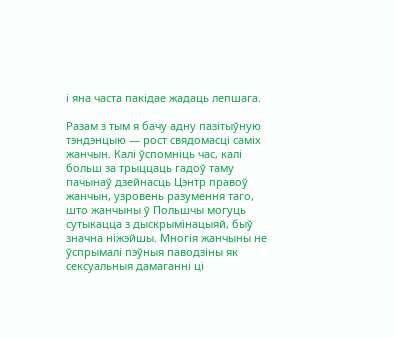і яна часта пакідае жадаць лепшага.

Разам з тым я бачу адну пазітыўную тэндэнцыю — рост свядомасці саміх жанчын. Калі ўспомніць час, калі больш за трыццаць гадоў таму пачынаў дзейнасць Цэнтр правоў жанчын, узровень разумення таго, што жанчыны ў Польшчы могуць сутыкацца з дыскрымінацыяй, быў значна ніжэйшы. Многія жанчыны не ўспрымалі пэўныя паводзіны як сексуальныя дамаганні ці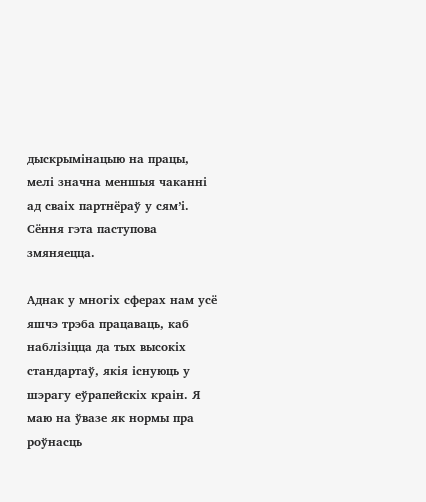дыскрымінацыю на працы, мелі значна меншыя чаканні ад сваіх партнёраў у сям’і. Сёння гэта паступова змяняецца.

Аднак у многіх сферах нам усё яшчэ трэба працаваць, каб наблізіцца да тых высокіх стандартаў, якія існуюць у шэрагу еўрапейскіх краін. Я маю на ўвазе як нормы пра роўнасць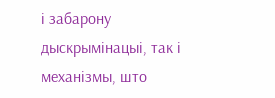і забарону дыскрымінацыі, так і механізмы, што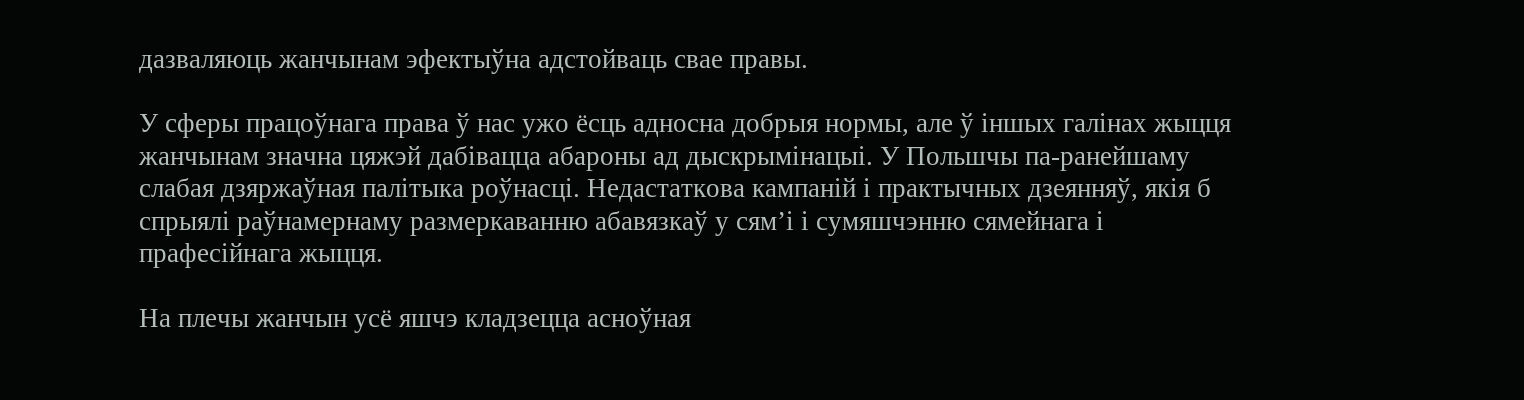дазваляюць жанчынам эфектыўна адстойваць свае правы.

У сферы працоўнага права ў нас ужо ёсць адносна добрыя нормы, але ў іншых галінах жыцця жанчынам значна цяжэй дабівацца абароны ад дыскрымінацыі. У Польшчы па-ранейшаму слабая дзяржаўная палітыка роўнасці. Недастаткова кампаній і практычных дзеянняў, якія б спрыялі раўнамернаму размеркаванню абавязкаў у сям’і і сумяшчэнню сямейнага і прафесійнага жыцця.

На плечы жанчын усё яшчэ кладзецца асноўная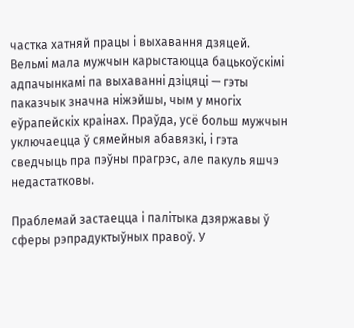частка хатняй працы і выхавання дзяцей. Вельмі мала мужчын карыстаюцца бацькоўскімі адпачынкамі па выхаванні дзіцяці — гэты паказчык значна ніжэйшы, чым у многіх еўрапейскіх краінах. Праўда, усё больш мужчын уключаецца ў сямейныя абавязкі, і гэта сведчыць пра пэўны прагрэс, але пакуль яшчэ недастатковы.

Праблемай застаецца і палітыка дзяржавы ў сферы рэпрадуктыўных правоў. У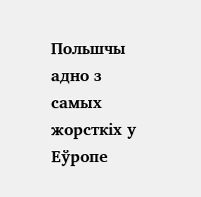Польшчы адно з самых жорсткіх у Еўропе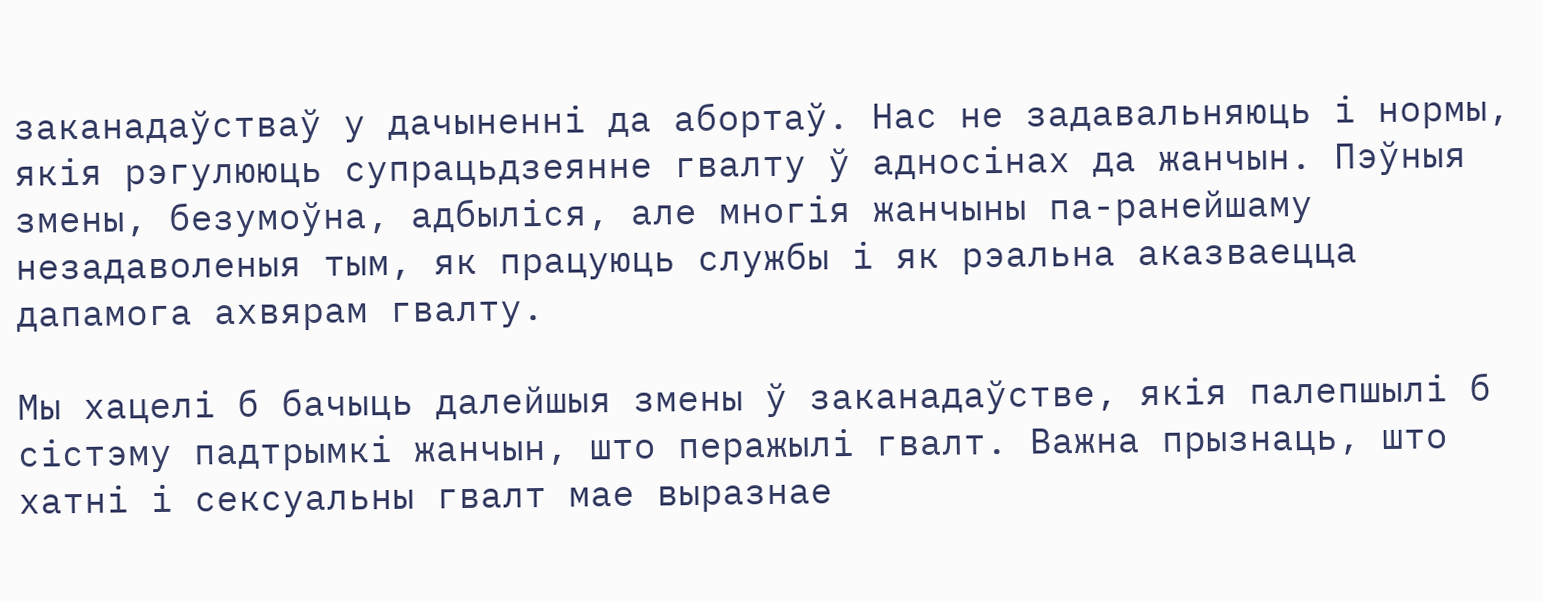заканадаўстваў у дачыненні да абортаў. Нас не задавальняюць і нормы, якія рэгулююць супрацьдзеянне гвалту ў адносінах да жанчын. Пэўныя змены, безумоўна, адбыліся, але многія жанчыны па-ранейшаму незадаволеныя тым, як працуюць службы і як рэальна аказваецца дапамога ахвярам гвалту.

Мы хацелі б бачыць далейшыя змены ў заканадаўстве, якія палепшылі б сістэму падтрымкі жанчын, што перажылі гвалт. Важна прызнаць, што хатні і сексуальны гвалт мае выразнае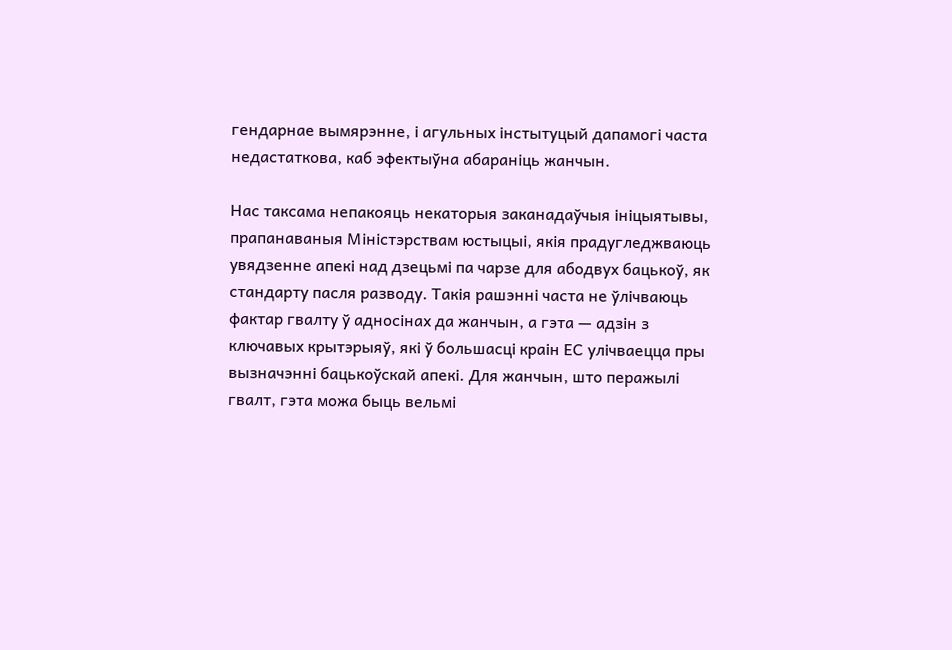гендарнае вымярэнне, і агульных інстытуцый дапамогі часта недастаткова, каб эфектыўна абараніць жанчын.

Нас таксама непакояць некаторыя заканадаўчыя ініцыятывы, прапанаваныя Міністэрствам юстыцыі, якія прадугледжваюць увядзенне апекі над дзецьмі па чарзе для абодвух бацькоў, як стандарту пасля разводу. Такія рашэнні часта не ўлічваюць фактар гвалту ў адносінах да жанчын, а гэта — адзін з ключавых крытэрыяў, які ў большасці краін ЕС улічваецца пры вызначэнні бацькоўскай апекі. Для жанчын, што перажылі гвалт, гэта можа быць вельмі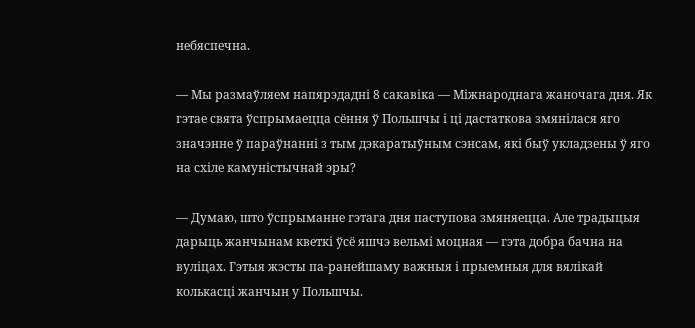небяспечна.

— Мы размаўляем напярэдадні 8 сакавіка — Міжнароднага жаночага дня. Як гэтае свята ўспрымаецца сёння ў Польшчы і ці дастаткова змянілася яго значэнне ў параўнанні з тым дэкаратыўным сэнсам, які быў укладзены ў яго на схіле камуністычнай эры?

— Думаю, што ўспрыманне гэтага дня паступова змяняецца. Але традыцыя дарыць жанчынам кветкі ўсё яшчэ вельмі моцная — гэта добра бачна на вуліцах. Гэтыя жэсты па-ранейшаму важныя і прыемныя для вялікай колькасці жанчын у Польшчы.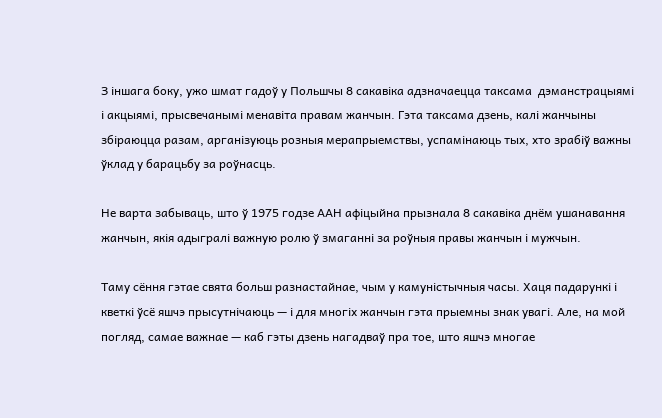З іншага боку, ужо шмат гадоў у Польшчы 8 сакавіка адзначаецца таксама  дэманстрацыямі і акцыямі, прысвечанымі менавіта правам жанчын. Гэта таксама дзень, калі жанчыны збіраюцца разам, арганізуюць розныя мерапрыемствы, успамінаюць тых, хто зрабіў важны ўклад у барацьбу за роўнасць.

Не варта забываць, што ў 1975 годзе ААН афіцыйна прызнала 8 сакавіка днём ушанавання жанчын, якія адыгралі важную ролю ў змаганні за роўныя правы жанчын і мужчын.

Таму сёння гэтае свята больш разнастайнае, чым у камуністычныя часы. Хаця падарункі і кветкі ўсё яшчэ прысутнічаюць — і для многіх жанчын гэта прыемны знак увагі. Але, на мой погляд, самае важнае — каб гэты дзень нагадваў пра тое, што яшчэ многае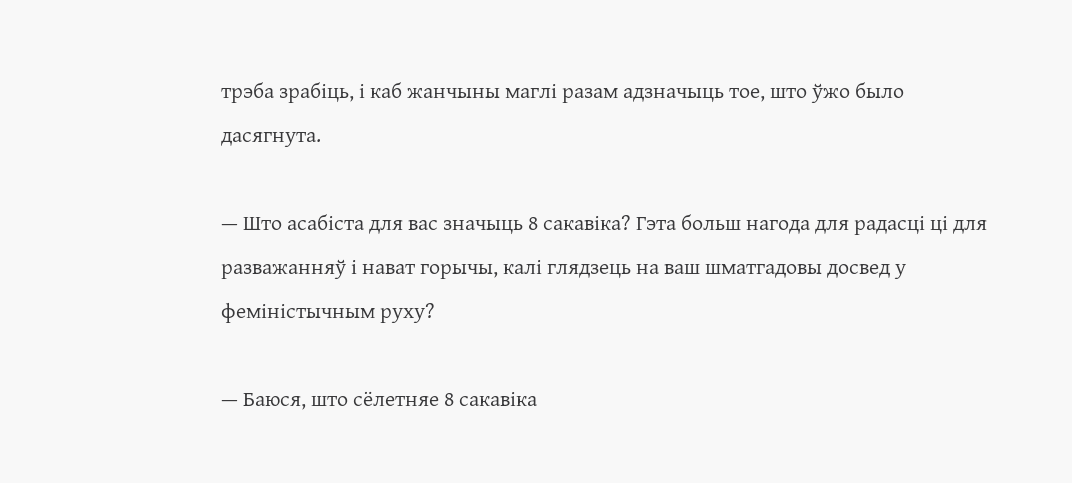трэба зрабіць, і каб жанчыны маглі разам адзначыць тое, што ўжо было дасягнута.

— Што асабіста для вас значыць 8 сакавіка? Гэта больш нагода для радасці ці для разважанняў і нават горычы, калі глядзець на ваш шматгадовы досвед у феміністычным руху?

— Баюся, што сёлетняе 8 сакавіка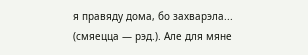я правяду дома, бо захварэла... (смяецца — рэд.). Але для мяне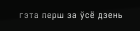гэта перш за ўсё дзень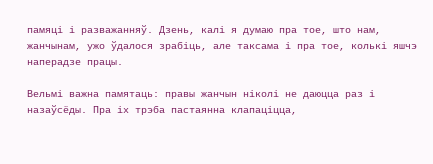памяці і разважанняў. Дзень, калі я думаю пра тое, што нам, жанчынам, ужо ўдалося зрабіць, але таксама і пра тое, колькі яшчэ наперадзе працы.

Вельмі важна памятаць: правы жанчын ніколі не даюцца раз і назаўсёды. Пра іх трэба пастаянна клапаціцца,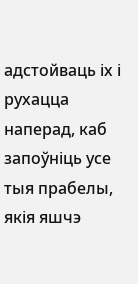адстойваць іх і рухацца наперад, каб запоўніць усе тыя прабелы, якія яшчэ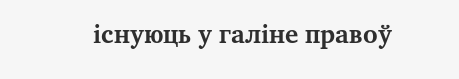існуюць у галіне правоў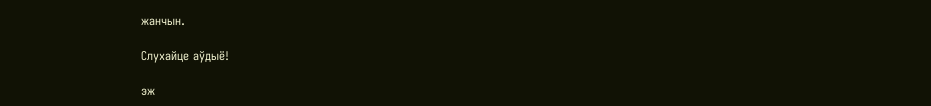жанчын.

Слухайце аўдыё!

эж